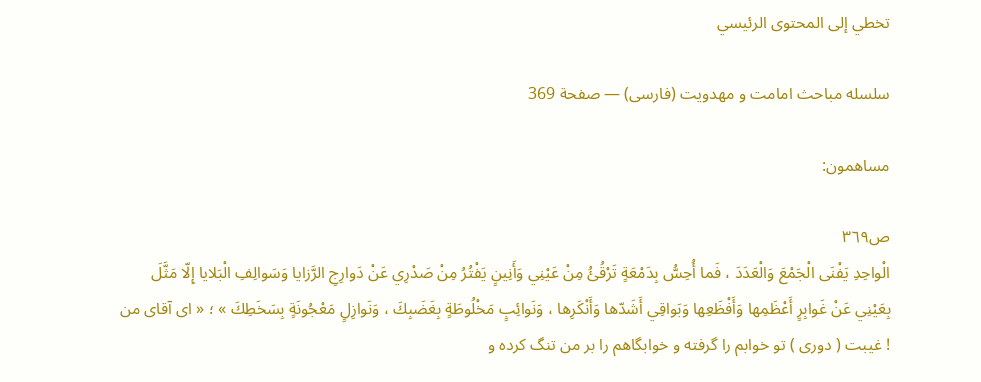تخطي إلى المحتوى الرئيسي

سلسله مباحث امامت و مهدويت (فارسى) — صفحة 369

مساهمون:

ص٣٦٩
الْواحِدِ يَفْنَى الْجَمْعَ وَالْعَدَدَ ، فَما أُحِسُّ بِدَمْعَةٍ تَرْقُئُ مِنْ عَيْنِي وَأَنِينٍ يَفْتُرُ مِنْ صَدْرِي عَنْ دَوارِجِ الرَّزايا وَسَوالِفِ الْبَلايا إِلّا مَثَّلَ بِعَيْنِي عَنْ غَوابِرٍ أَعْظَمِها وَأَفْظَعِها وَبَواقِي أَشَدّها وَأَنْكَرِها ، وَنَوائِبٍ مَخْلُوطَةٍ بِغَضَبِكَ ، وَنَوازِلٍ مَعْجُونَةٍ بِسَخَطِكَ » ؛ « اى آقاى من ! غيبت ( دورى ) تو خوابم را گرفته و خوابگاهم را بر من تنگ كرده و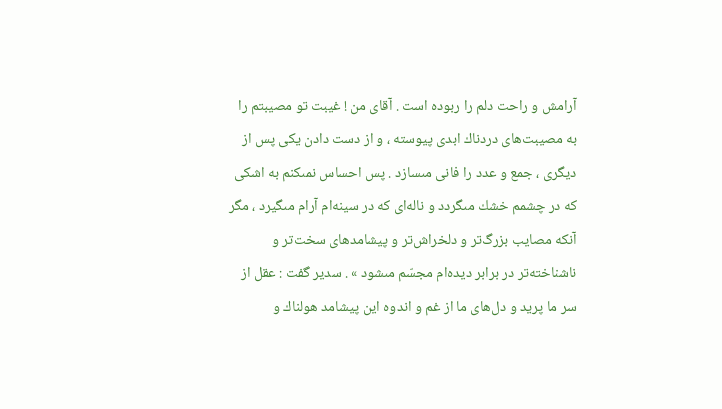آرامش و راحت دلم را ربوده است . آقاى من ! غيبت تو مصيبتم را به مصيبت‌هاى دردناك ابدى پيوسته ، و از دست دادن يكى پس از ديگرى ، جمع و عدد را فانى مىسازد . پس احساس نمىكنم به اشكى كه در چشمم خشك مىگردد و ناله‌اى كه در سينه‌ام آرام مىگيرد ، مگر آنكه مصايب بزرگ‌تر و دلخراش‌تر و پيشامدهاى سخت‌تر و ناشناخته‌تر در برابر ديده‌ام مجسّم مىشود » . سدير گفت : عقل از سر ما پريد و دل‌هاى ما از غم و اندوه اين پيشامد هولناك و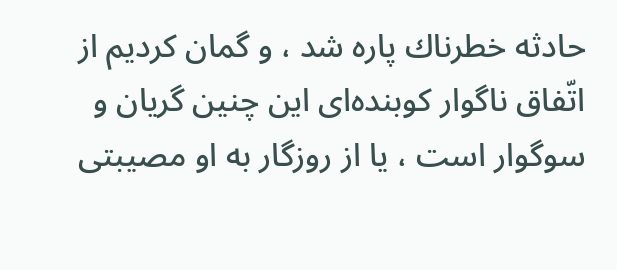حادثه خطرناك پاره شد ، و گمان كرديم از اتّفاق ناگوار كوبنده‌اى اين چنين گريان و سوگوار است ، يا از روزگار به او مصيبتى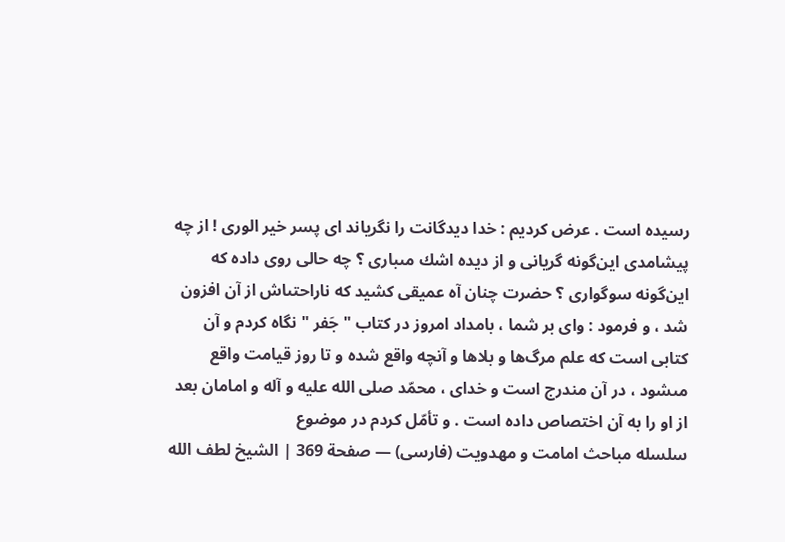رسيده است . عرض كرديم : خدا ديدگانت را نگرياند اى پسر خير الورى ! از چه پيشامدى اين‌گونه گريانى و از ديده اشك مىبارى ؟ چه حالى روى داده كه اين‌گونه سوگوارى ؟ حضرت چنان آه عميقى كشيد كه ناراحتىاش از آن افزون شد ، و فرمود : واى بر شما ، بامداد امروز در كتاب " جَفر " نگاه كردم و آن كتابى است كه علم مرگ‌ها و بلاها و آنچه واقع شده و تا روز قيامت واقع مىشود ، در آن مندرج است و خداى ، محمّد صلى الله عليه و آله و امامان بعد از او را به آن اختصاص داده است . و تأمّل كردم در موضوع
سلسله مباحث امامت و مهدويت (فارسى) — صفحة 369 | الشيخ لطف الله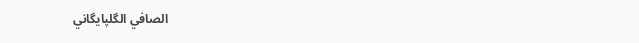الصافي الگلپايگاني